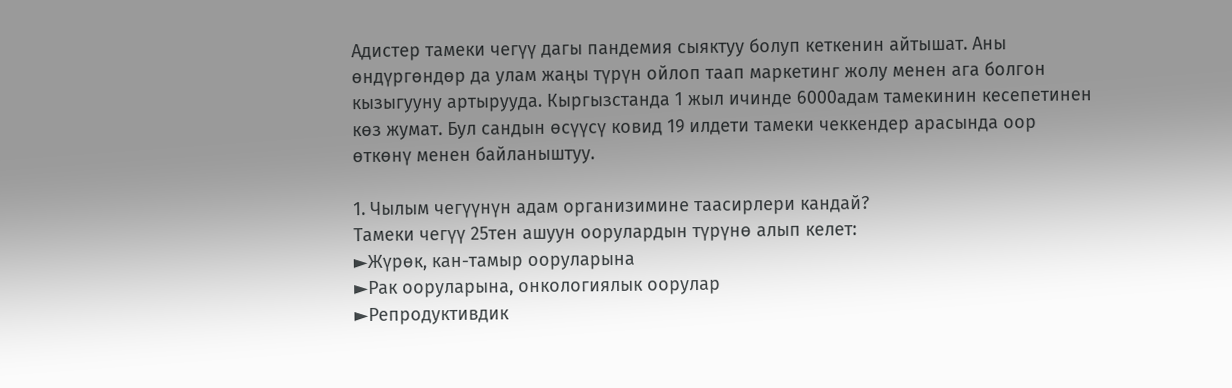Адистер тамеки чегүү дагы пандемия сыяктуу болуп кеткенин айтышат. Аны өндүргөндөр да улам жаңы түрүн ойлоп таап маркетинг жолу менен ага болгон кызыгууну артырууда. Кыргызстанда 1 жыл ичинде 6000адам тамекинин кесепетинен көз жумат. Бул сандын өсүүсү ковид 19 илдети тамеки чеккендер арасында оор өткөнү менен байланыштуу.

1. Чылым чегүүнүн адам организимине таасирлери кандай?
Тамеки чегүү 25тен ашуун оорулардын түрүнө алып келет:
►Жүрөк, кан-тамыр ооруларына
►Рак ооруларына, онкологиялык оорулар
►Репродуктивдик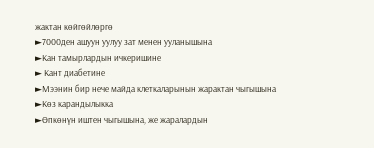жактан көйгөйлөргө
►7000ден ашуун уулуу зат менен ууланышына
►Кан тамырлардын ичкеришине
► Кант диабетине
►Мээнин бир нече майда клеткаларынын жарактан чыгышына
►Көз карандылыкка
►Өпкөнүн иштен чыгышына, же жаралардын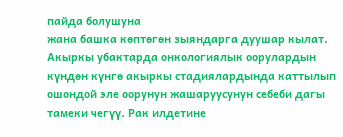пайда болушуна
жана башка көптөгөн зыяндарга дуушар кылат. Акыркы убактарда онкологиялык оорулардын күндөн күнгө акыркы стадиялардында каттылып ошондой эле оорунун жашаруусунун себеби дагы тамеки чегүү. Рак илдетине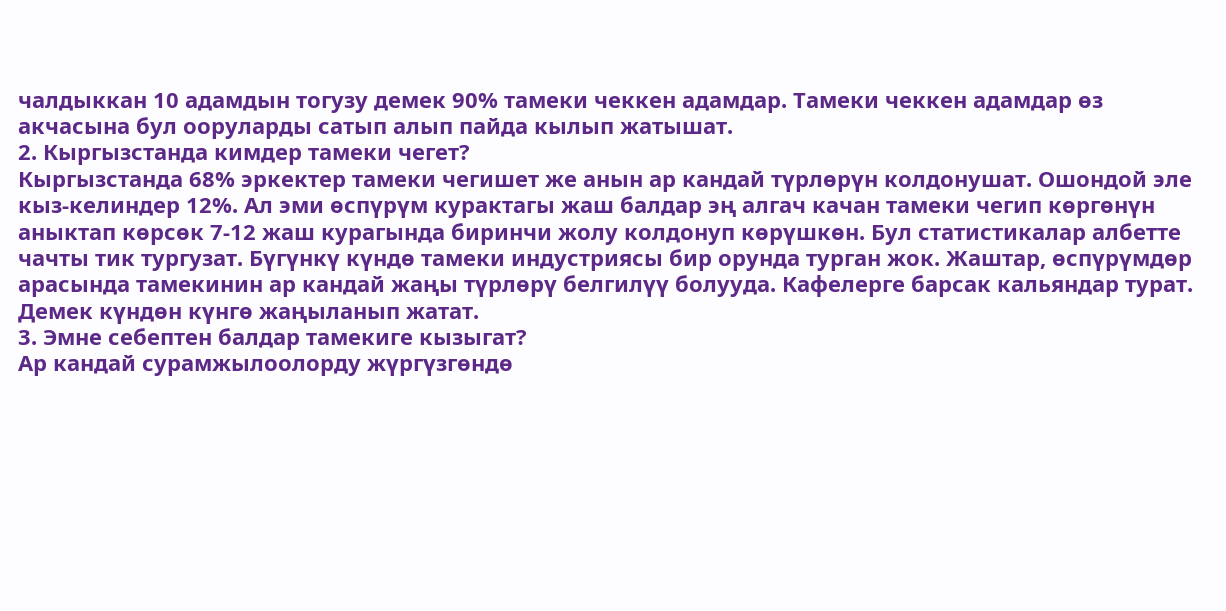чалдыккан 10 адамдын тогузу демек 90% тамеки чеккен адамдар. Тамеки чеккен адамдар өз акчасына бул ооруларды сатып алып пайда кылып жатышат.
2. Кыргызстанда кимдер тамеки чегет?
Кыргызстанда 68% эркектер тамеки чегишет же анын ар кандай түрлөрүн колдонушат. Ошондой эле кыз-келиндер 12%. Ал эми өспүрүм курактагы жаш балдар эң алгач качан тамеки чегип көргөнүн аныктап көрсөк 7-12 жаш курагында биринчи жолу колдонуп көрүшкөн. Бул статистикалар албетте чачты тик тургузат. Бүгүнкү күндө тамеки индустриясы бир орунда турган жок. Жаштар, өспүрүмдөр арасында тамекинин ар кандай жаңы түрлөрү белгилүү болууда. Кафелерге барсак кальяндар турат. Демек күндөн күнгө жаңыланып жатат.
3. Эмне себептен балдар тамекиге кызыгат?
Ар кандай сурамжылоолорду жүргүзгөндө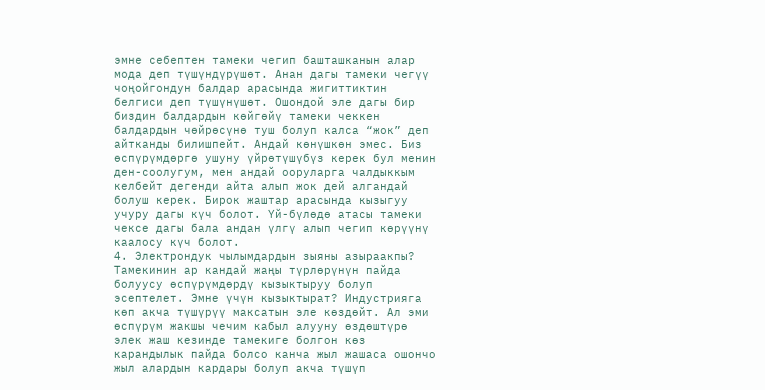эмне себептен тамеки чегип башташканын алар мода деп түшүндүрүшөт. Анан дагы тамеки чегүү чоңойгондун балдар арасында жигиттиктин белгиси деп түшүнүшөт. Ошондой эле дагы бир биздин балдардын көйгөйү тамеки чеккен балдардын чөйрөсүнө туш болуп калса “жок” деп айтканды билишпейт. Андай көнүшкөн эмес. Биз өспүрүмдөргө ушуну үйрөтүшүбүз керек бул менин ден-соолугум, мен андай ооруларга чалдыккым келбейт дегенди айта алып жок дей алгандай болуш керек. Бирок жаштар арасында кызыгуу учуру дагы күч болот. Үй-бүлөдө атасы тамеки чексе дагы бала андан үлгү алып чегип көрүүнү каалосу күч болот.
4. Электрондук чылымдардын зыяны азыраакпы?
Тамекинин ар кандай жаңы түрлөрүнүн пайда болуусу өспүрүмдөрдү кызыктыруу болуп эсептелет. Эмне үчүн кызыктырат? Индустрияга көп акча түшүрүү максатын эле көздөйт. Ал эми өспүрүм жакшы чечим кабыл алууну өздөштүрө элек жаш кезинде тамекиге болгон көз карандылык пайда болсо канча жыл жашаса ошончо жыл алардын кардары болуп акча түшүп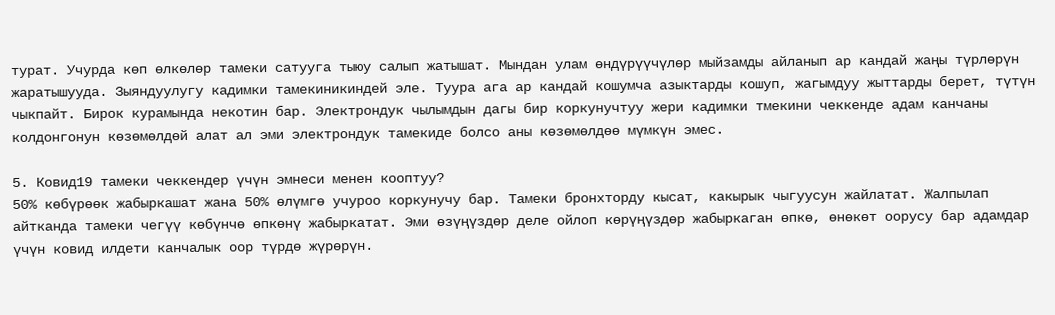турат. Учурда көп өлкөлөр тамеки сатууга тыюу салып жатышат. Мындан улам өндүрүүчүлөр мыйзамды айланып ар кандай жаңы түрлөрүн жаратышууда. Зыяндуулугу кадимки тамекиникиндей эле. Туура ага ар кандай кошумча азыктарды кошуп, жагымдуу жыттарды берет, түтүн чыкпайт. Бирок курамында некотин бар. Электрондук чылымдын дагы бир коркунучтуу жери кадимки тмекини чеккенде адам канчаны колдонгонун көзөмөлдөй алат ал эми электрондук тамекиде болсо аны көзөмөлдөө мүмкүн эмес.

5. Ковид19 тамеки чеккендер үчүн эмнеси менен кооптуу?
50% көбүрөөк жабыркашат жана 50% өлүмгө учуроо коркунучу бар. Тамеки бронхторду кысат, какырык чыгуусун жайлатат. Жалпылап айтканда тамеки чегүү көбүнчө өпкөнү жабыркатат. Эми өзүңүздөр деле ойлоп көрүңүздөр жабыркаган өпкө, өнөкөт оорусу бар адамдар үчүн ковид илдети канчалык оор түрдө жүрөрүн.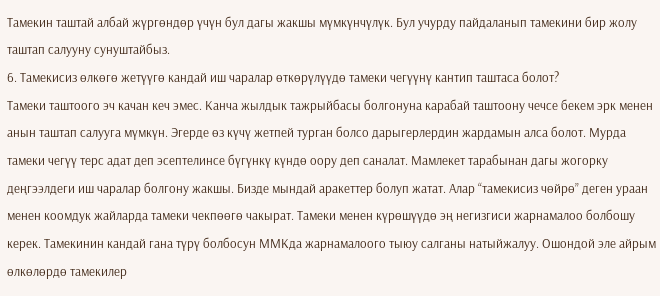Тамекин таштай албай жүргөндөр үчүн бул дагы жакшы мүмкүнчүлүк. Бул учурду пайдаланып тамекини бир жолу таштап салууну сунуштайбыз.
6. Тамекисиз өлкөгө жетүүгө кандай иш чаралар өткөрүлүүдө тамеки чегүүнү кантип таштаса болот?
Тамеки таштоого эч качан кеч эмес. Канча жылдык тажрыйбасы болгонуна карабай таштоону чечсе бекем эрк менен анын таштап салууга мүмкүн. Эгерде өз күчү жетпей турган болсо дарыгерлердин жардамын алса болот. Мурда тамеки чегүү терс адат деп эсептелинсе бүгүнкү күндө оору деп саналат. Мамлекет тарабынан дагы жогорку деңгээлдеги иш чаралар болгону жакшы. Бизде мындай аракеттер болуп жатат. Алар “тамекисиз чөйрө” деген ураан менен коомдук жайларда тамеки чекпөөгө чакырат. Тамеки менен күрөшүүдө эң негизгиси жарнамалоо болбошу керек. Тамекинин кандай гана түрү болбосун ММКда жарнамалоого тыюу салганы натыйжалуу. Ошондой эле айрым өлкөлөрдө тамекилер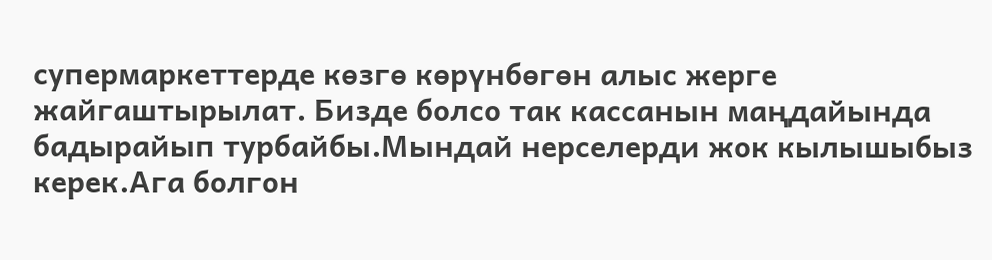супермаркеттерде көзгө көрүнбөгөн алыс жерге жайгаштырылат. Бизде болсо так кассанын маңдайында бадырайып турбайбы.Мындай нерселерди жок кылышыбыз керек.Ага болгон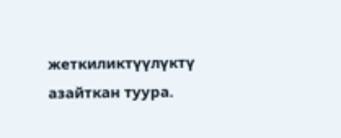жеткиликтүүлүктү азайткан туура.